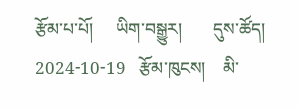རྩོམ་པ་པོ།     ཡིག་བསྒྱུར།       དུས་ཚོད།   2024-10-19   རྩོམ་ཁུངས།    མི་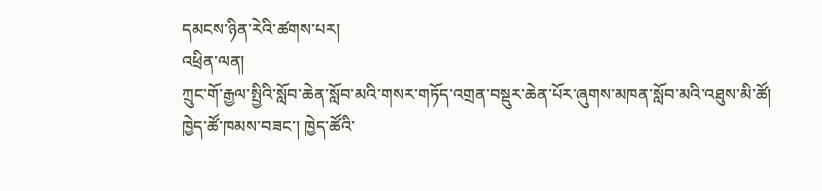དམངས་ཉིན་རེའི་ཚགས་པར།
འཕྲིན་ལན།
ཀྲུང་གོ་རྒྱལ་སྤྱིའི་སློབ་ཆེན་སློབ་མའི་གསར་གཏོད་འགྲན་བསྡུར་ཆེན་པོར་ཞུགས་མཁན་སློབ་མའི་འཐུས་མི་ཚོ།
ཁྱེད་ཚོ་ཁམས་བཟང་། ཁྱེད་ཚོའི་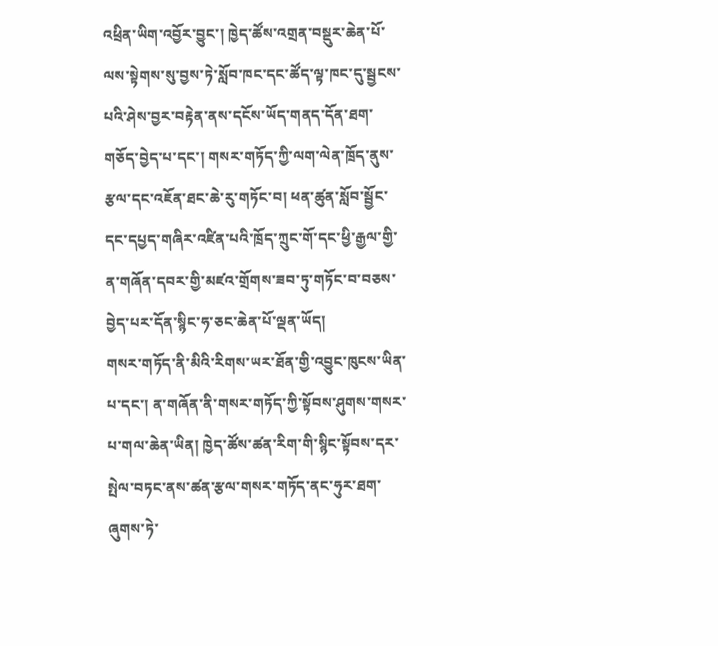འཕྲིན་ཡིག་འབྱོར་བྱུང་། ཁྱེད་ཚོས་འགྲན་བསྡུར་ཆེན་པོ་ལས་སྟེགས་སུ་བྱས་ཏེ་སློབ་ཁང་དང་ཚོད་ལྟ་ཁང་དུ་སྦྱངས་པའི་ཤེས་བྱར་བརྟེན་ནས་དངོས་ཡོད་གནད་དོན་ཐག་གཅོད་བྱེད་པ་དང་། གསར་གཏོད་ཀྱི་ལག་ལེན་ཁྲོད་ནུས་རྩལ་དང་འཇོན་ཐང་ཆེ་རུ་གཏོང་བ། ཕན་ཚུན་སློབ་སྦྱོང་དང་དཔྱད་གཞིར་འཛིན་པའི་ཁྲོད་ཀྲུང་གོ་དང་ཕྱི་རྒྱལ་གྱི་ན་གཞོན་དབར་གྱི་མཛའ་གྲོགས་ཟབ་ཏུ་གཏོང་བ་བཅས་བྱེད་པར་དོན་སྙིང་ཧ་ཅང་ཆེན་པོ་ལྡན་ཡོད།
གསར་གཏོད་ནི་མིའི་རིགས་ཡར་ཐོན་གྱི་འབྱུང་ཁུངས་ཡིན་པ་དང་། ན་གཞོན་ནི་གསར་གཏོད་ཀྱི་སྟོབས་ཤུགས་གསར་པ་གལ་ཆེན་ཡིན། ཁྱེད་ཚོས་ཚན་རིག་གི་སྙིང་སྟོབས་དར་སྤེལ་བཏང་ནས་ཚན་རྩལ་གསར་གཏོད་ནང་ཧུར་ཐག་ཞུགས་ཏེ་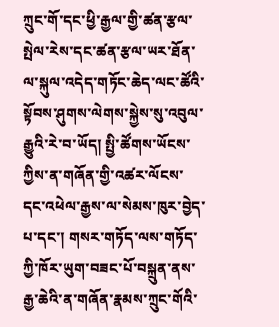ཀྲུང་གོ་དང་ཕྱི་རྒྱལ་གྱི་ཚན་རྩལ་སྤེལ་རེས་དང་ཚན་རྩལ་ཡར་ཐོན་ལ་སྐུལ་འདེད་གཏོང་ཆེད་ལང་ཚོའི་སྟོབས་ཤུགས་ལེགས་སྐྱེས་སུ་འབུལ་རྒྱུའི་རེ་བ་ཡོད། སྤྱི་ཚོགས་ཡོངས་ཀྱིས་ན་གཞོན་གྱི་འཚར་ལོངས་དང་འཕེལ་རྒྱས་ལ་སེམས་ཁུར་བྱེད་པ་དང་། གསར་གཏོད་ལས་གཏོད་ཀྱི་ཁོར་ཡུག་བཟང་པོ་བསྐྲུན་ནས་རྒྱ་ཆེའི་ན་གཞོན་རྣམས་ཀྲུང་གོའི་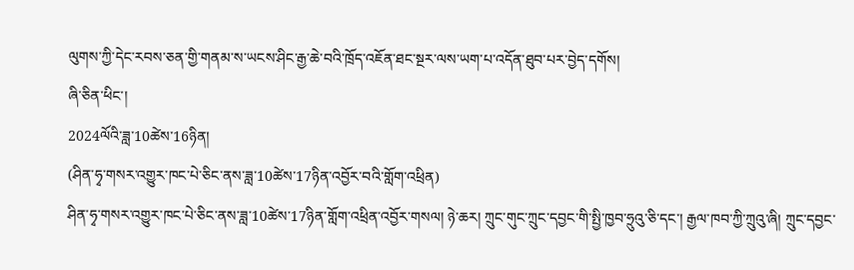ལུགས་ཀྱི་དེང་རབས་ཅན་གྱི་གནམ་ས་ཡངས་ཤིང་རྒྱ་ཆེ་བའི་ཁྲོད་འཇོན་ཐང་སྔར་ལས་ཡག་པ་འདོན་ཐུབ་པར་བྱེད་དགོས།
ཞི་ཅིན་ཕིང་།
2024ལོའི་ཟླ་10ཚེས་16ཉིན།
(ཤིན་ཧྭ་གསར་འགྱུར་ཁང་པེ་ཅིང་ནས་ཟླ་10ཚེས་17ཉིན་འབྱོར་བའི་གློག་འཕྲིན)
ཤིན་ཧྭ་གསར་འགྱུར་ཁང་པེ་ཅིང་ནས་ཟླ་10ཚེས་17ཉིན་གློག་འཕྲིན་འབྱོར་གསལ། ཉེ་ཆར། ཀྲུང་གུང་ཀྲུང་དབྱང་གི་སྤྱི་ཁྱབ་ཧྲུའུ་ཅི་དང་། རྒྱལ་ཁབ་ཀྱི་ཀྲུའུ་ཞི། ཀྲུང་དབྱང་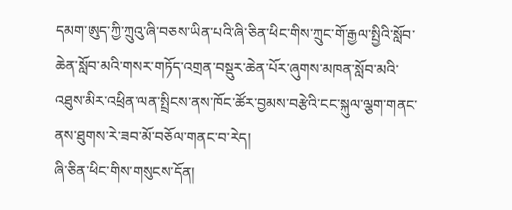དམག་ཨུད་ཀྱི་ཀྲུའུ་ཞི་བཅས་ཡིན་པའི་ཞི་ཅིན་ཕིང་གིས་ཀྲུང་གོ་རྒྱལ་སྤྱིའི་སློབ་ཆེན་སློབ་མའི་གསར་གཏོད་འགྲན་བསྡུར་ཆེན་པོར་ཞུགས་མཁན་སློབ་མའི་འཐུས་མིར་འཕྲིན་ལན་སྤྲིངས་ནས་ཁོང་ཚོར་བྱམས་བརྩེའི་ངང་སྐུལ་ལྕག་གནང་ནས་ཐུགས་རེ་ཟབ་མོ་བཅོལ་གནང་བ་རེད།
ཞི་ཅིན་ཕིང་གིས་གསུངས་དོན།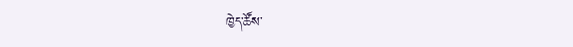ཁྱེད་ཚོས་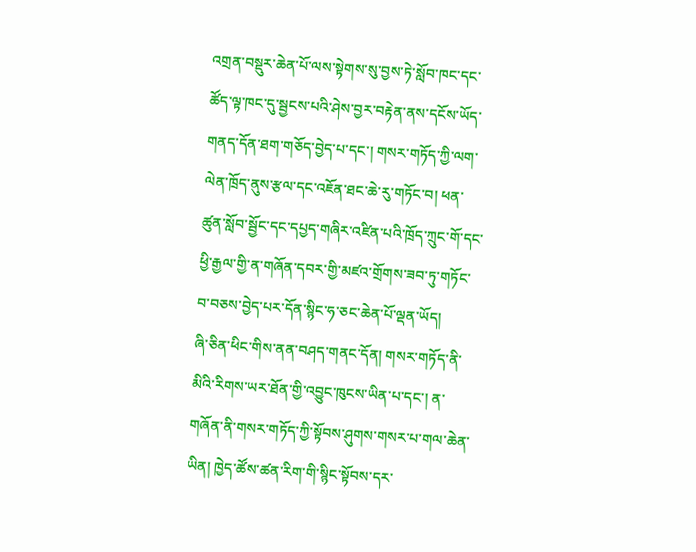འགྲན་བསྡུར་ཆེན་པོ་ལས་སྟེགས་སུ་བྱས་ཏེ་སློབ་ཁང་དང་ཚོད་ལྟ་ཁང་དུ་སྦྱངས་པའི་ཤེས་བྱར་བརྟེན་ནས་དངོས་ཡོད་གནད་དོན་ཐག་གཅོད་བྱེད་པ་དང་། གསར་གཏོད་ཀྱི་ལག་ལེན་ཁྲོད་ནུས་རྩལ་དང་འཇོན་ཐང་ཆེ་རུ་གཏོང་བ། ཕན་ཚུན་སློབ་སྦྱོང་དང་དཔྱད་གཞིར་འཛིན་པའི་ཁྲོད་ཀྲུང་གོ་དང་ཕྱི་རྒྱལ་གྱི་ན་གཞོན་དབར་གྱི་མཛའ་གྲོགས་ཟབ་ཏུ་གཏོང་བ་བཅས་བྱེད་པར་དོན་སྙིང་ཧ་ཅང་ཆེན་པོ་ལྡན་ཡོད།
ཞི་ཅིན་ཕིང་གིས་ནན་བཤད་གནང་དོན། གསར་གཏོད་ནི་མིའི་རིགས་ཡར་ཐོན་གྱི་འབྱུང་ཁུངས་ཡིན་པ་དང་། ན་གཞོན་ནི་གསར་གཏོད་ཀྱི་སྟོབས་ཤུགས་གསར་པ་གལ་ཆེན་ཡིན། ཁྱེད་ཚོས་ཚན་རིག་གི་སྙིང་སྟོབས་དར་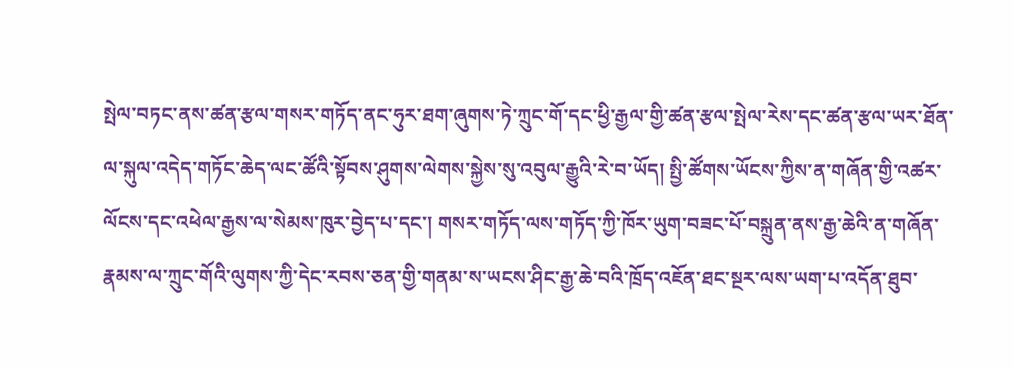སྤེལ་བཏང་ནས་ཚན་རྩལ་གསར་གཏོད་ནང་ཧུར་ཐག་ཞུགས་ཏེ་ཀྲུང་གོ་དང་ཕྱི་རྒྱལ་གྱི་ཚན་རྩལ་སྤེལ་རེས་དང་ཚན་རྩལ་ཡར་ཐོན་ལ་སྐུལ་འདེད་གཏོང་ཆེད་ལང་ཚོའི་སྟོབས་ཤུགས་ལེགས་སྐྱེས་སུ་འབུལ་རྒྱུའི་རེ་བ་ཡོད། སྤྱི་ཚོགས་ཡོངས་ཀྱིས་ན་གཞོན་གྱི་འཚར་ལོངས་དང་འཕེལ་རྒྱས་ལ་སེམས་ཁུར་བྱེད་པ་དང་། གསར་གཏོད་ལས་གཏོད་ཀྱི་ཁོར་ཡུག་བཟང་པོ་བསྐྲུན་ནས་རྒྱ་ཆེའི་ན་གཞོན་རྣམས་ལ་ཀྲུང་གོའི་ལུགས་ཀྱི་དེང་རབས་ཅན་གྱི་གནམ་ས་ཡངས་ཤིང་རྒྱ་ཆེ་བའི་ཁྲོད་འཇོན་ཐང་སྔར་ལས་ཡག་པ་འདོན་ཐུབ་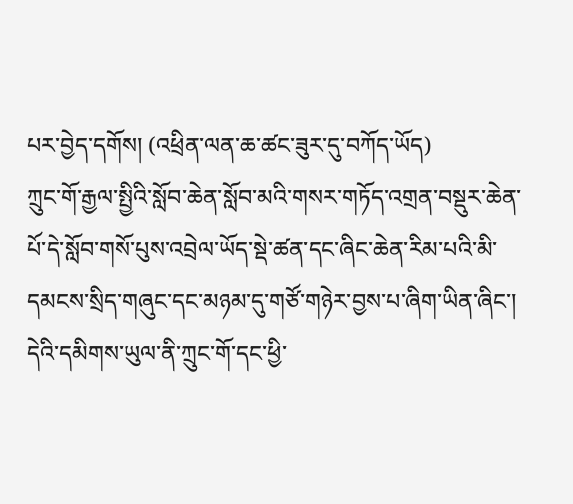པར་བྱེད་དགོས། (འཕྲིན་ལན་ཆ་ཚང་ཟུར་དུ་བཀོད་ཡོད)
ཀྲུང་གོ་རྒྱལ་སྤྱིའི་སློབ་ཆེན་སློབ་མའི་གསར་གཏོད་འགྲན་བསྡུར་ཆེན་པོ་དེ་སློབ་གསོ་པུས་འབྲེལ་ཡོད་སྡེ་ཚན་དང་ཞིང་ཆེན་རིམ་པའི་མི་དམངས་སྲིད་གཞུང་དང་མཉམ་དུ་གཙོ་གཉེར་བྱས་པ་ཞིག་ཡིན་ཞིང་། དེའི་དམིགས་ཡུལ་ནི་ཀྲུང་གོ་དང་ཕྱི་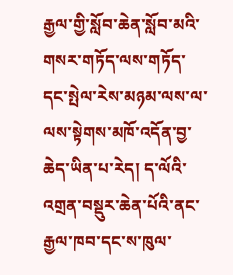རྒྱལ་གྱི་སློབ་ཆེན་སློབ་མའི་གསར་གཏོད་ལས་གཏོད་དང་སྤེལ་རེས་མཉམ་ལས་ལ་ལས་སྟེགས་མཁོ་འདོན་བྱ་ཆེད་ཡིན་པ་རེད། ད་ལོའི་འགྲན་བསྡུར་ཆེན་པོའི་ནང་རྒྱལ་ཁབ་དང་ས་ཁུལ་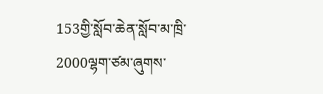153གྱི་སློབ་ཆེན་སློབ་མ་ཁྲི་2000ལྷག་ཙམ་ཞུགས་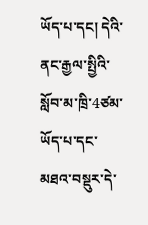ཡོད་པ་དང། དེའི་ནང་རྒྱལ་སྤྱིའི་སློབ་མ་ཁྲི་4ཙམ་ཡོད་པ་དང་མཐའ་བསྡུར་དེ་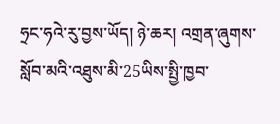ཧྲང་ཧའེ་རུ་བྱས་ཡོད། ཉེ་ཆར། འགྲན་ཞུགས་སློབ་མའི་འཐུས་མི་25ཡིས་སྤྱི་ཁྱབ་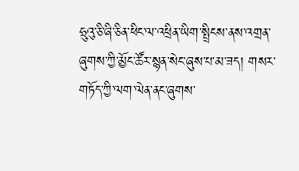ཧྲུའུ་ཅི་ཞི་ཅིན་ཕིང་ལ་འཕྲིན་ཡིག་སྤྲིངས་ནས་འགྲན་ཞུགས་ཀྱི་མྱོང་ཚོར་སྙན་སེང་ཞུས་པ་མ་ཟད། གསར་གཏོད་ཀྱི་ལག་ལེན་ནང་ཞུགས་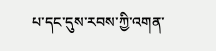པ་དང་དུས་རབས་ཀྱི་འགན་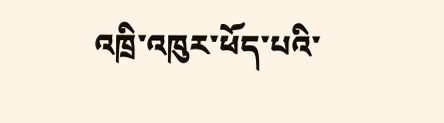འཁྲི་འཁུར་ཕོད་པའི་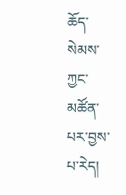ཆོད་སེམས་ཀྱང་མཚོན་པར་བྱས་པ་རེད།